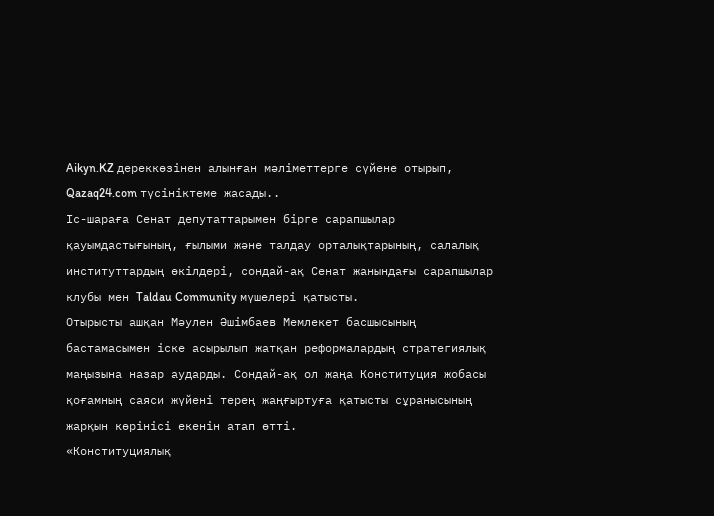Aikyn.KZ дереккөзінен алынған мәліметтерге сүйене отырып, Qazaq24.com түсініктеме жасады..
Іс-шараға Сенат депутаттарымен бірге сарапшылар қауымдастығының, ғылыми және талдау орталықтарының, салалық институттардың өкілдері, сондай-ақ Сенат жанындағы сарапшылар клубы мен Taldau Community мүшелері қатысты.
Отырысты ашқан Мәулен Әшімбаев Мемлекет басшысының бастамасымен іске асырылып жатқан реформалардың стратегиялық маңызына назар аударды. Сондай-ақ ол жаңа Конституция жобасы қоғамның саяси жүйені терең жаңғыртуға қатысты сұранысының жарқын көрінісі екенін атап өтті.
«Конституциялық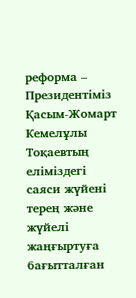реформа – Президентіміз Қасым-Жомарт Кемелұлы Тоқаевтың еліміздегі саяси жүйені терең және жүйелі жаңғыртуға бағытталған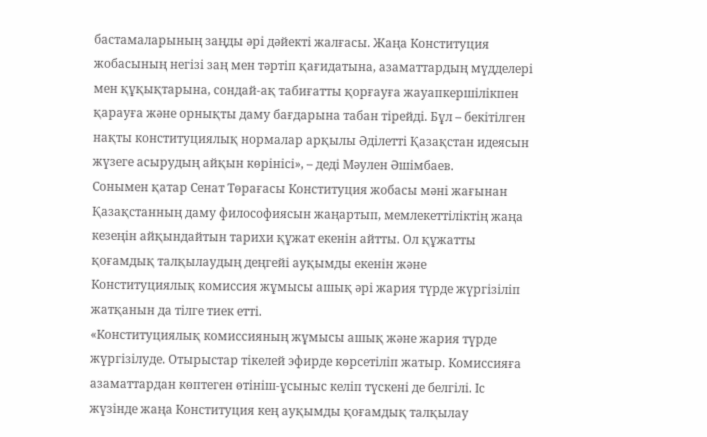бастамаларының заңды әрі дәйекті жалғасы. Жаңа Конституция жобасының негізі заң мен тәртіп қағидатына, азаматтардың мүдделері мен құқықтарына, сондай-ақ табиғатты қорғауға жауапкершілікпен қарауға және орнықты даму бағдарына табан тірейді. Бұл – бекітілген нақты конституциялық нормалар арқылы Әділетті Қазақстан идеясын жүзеге асырудың айқын көрінісі», – деді Мәулен Әшімбаев.
Сонымен қатар Сенат Төрағасы Конституция жобасы мәні жағынан Қазақстанның даму философиясын жаңартып, мемлекеттіліктің жаңа кезеңін айқындайтын тарихи құжат екенін айтты. Ол құжатты қоғамдық талқылаудың деңгейі ауқымды екенін және Конституциялық комиссия жұмысы ашық әрі жария түрде жүргізіліп жатқанын да тілге тиек етті.
«Конституциялық комиссияның жұмысы ашық және жария түрде жүргізілуде. Отырыстар тікелей эфирде көрсетіліп жатыр. Комиссияға азаматтардан көптеген өтініш-ұсыныс келіп түскені де белгілі. Іс жүзінде жаңа Конституция кең ауқымды қоғамдық талқылау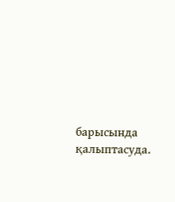барысында қалыптасуда.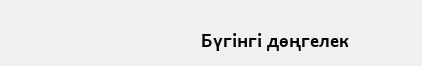Бүгінгі дөңгелек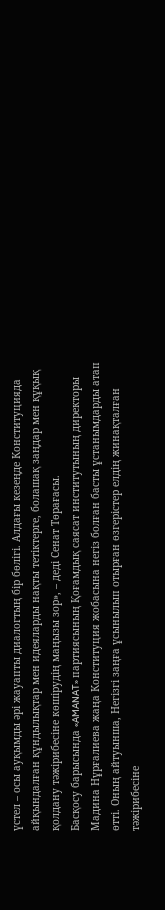үстел – осы ауқымды әрі жауапты диалогтың бір бөлігі. Алдағы кезеңде Конституцияда айқындалған құндылықтар мен идеяларды нақты тетіктерге, болашақ заңдар мен құқық қолдану тәжірибесіне көшірудің маңызы зор», – деді Сенат Төрағасы.
Басқосу барысында «AMANAT» партиясының Қоғамдық саясат институтының директоры Мадина Нұрғалиева жаңа Конституция жобасына негіз болған басты ұстанымдарды атап өтті. Оның айтуынша, Негізгі заңға ұсынылып отырған өзгерістер елдің жинақталған тәжірибесіне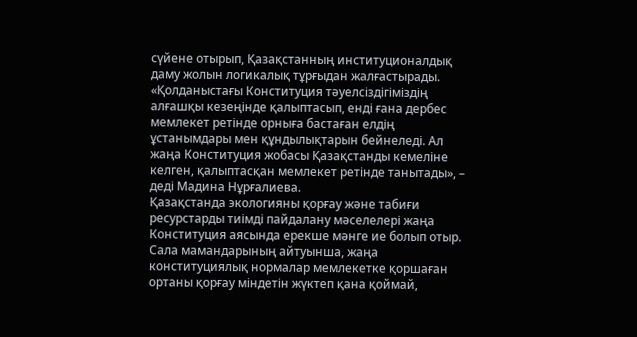сүйене отырып, Қазақстанның институционалдық даму жолын логикалық тұрғыдан жалғастырады.
«Қолданыстағы Конституция тәуелсіздігіміздің алғашқы кезеңінде қалыптасып, енді ғана дербес мемлекет ретінде орныға бастаған елдің ұстанымдары мен құндылықтарын бейнеледі. Ал жаңа Конституция жобасы Қазақстанды кемеліне келген, қалыптасқан мемлекет ретінде танытады», – деді Мадина Нұрғалиева.
Қазақстанда экологияны қорғау және табиғи ресурстарды тиімді пайдалану мәселелері жаңа Конституция аясында ерекше мәнге ие болып отыр. Сала мамандарының айтуынша, жаңа конституциялық нормалар мемлекетке қоршаған ортаны қорғау міндетін жүктеп қана қоймай,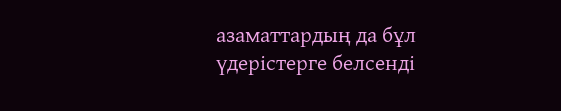азаматтардың да бұл үдерістерге белсенді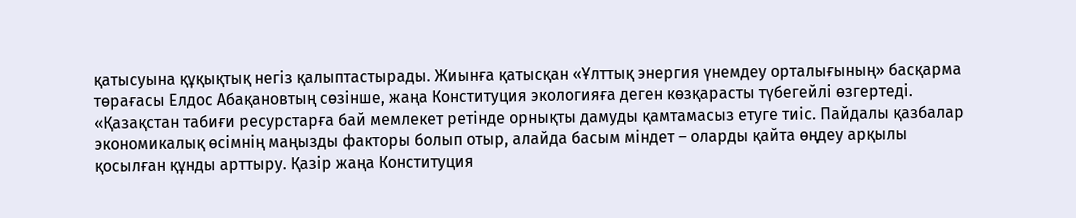қатысуына құқықтық негіз қалыптастырады. Жиынға қатысқан «Ұлттық энергия үнемдеу орталығының» басқарма төрағасы Елдос Абақановтың сөзінше, жаңа Конституция экологияға деген көзқарасты түбегейлі өзгертеді.
«Қазақстан табиғи ресурстарға бай мемлекет ретінде орнықты дамуды қамтамасыз етуге тиіс. Пайдалы қазбалар экономикалық өсімнің маңызды факторы болып отыр, алайда басым міндет – оларды қайта өңдеу арқылы қосылған құнды арттыру. Қазір жаңа Конституция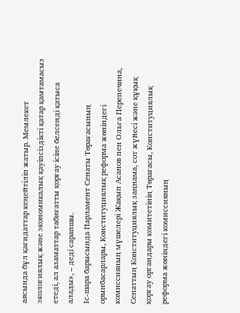аясында бұл қағидаттар кеңейтіліп жатыр. Мемлекет экологиялық және экономикалық қауіпсіздікті қатар қамтамасыз етеді, ал азаматтар табиғатты қорғау ісіне белсенді қатыса алады», – деді сарапшы.
Іс-шара барысында Парламент Сенаты Төрағасының орынбасарлары, Конституциялық реформа жөніндегі комиссияның мүшелері Жақып Асанов пен Ольга Перепечина, Сенаттың Конституциялық заңнама, сот жүйесі және құқық қорғау органдары комитетінің Төрағасы, Конституциялық реформа жөніндегі комиссияның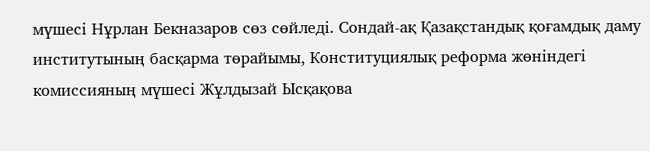мүшесі Нұрлан Бекназаров сөз сөйледі. Сондай-ақ Қазақстандық қоғамдық даму институтының басқарма төрайымы, Конституциялық реформа жөніндегі комиссияның мүшесі Жұлдызай Ысқақова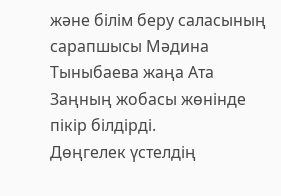және білім беру саласының сарапшысы Мәдина Тыныбаева жаңа Ата Заңның жобасы жөнінде пікір білдірді.
Дөңгелек үстелдің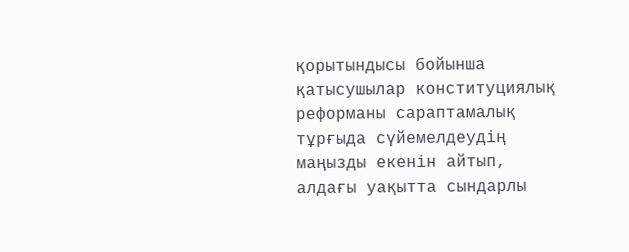қорытындысы бойынша қатысушылар конституциялық реформаны сараптамалық тұрғыда сүйемелдеудің маңызды екенін айтып, алдағы уақытта сындарлы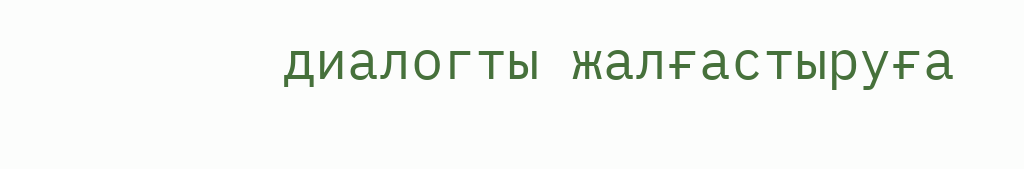диалогты жалғастыруға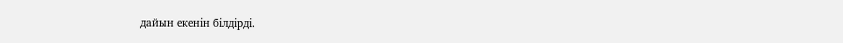дайын екенін білдірді.